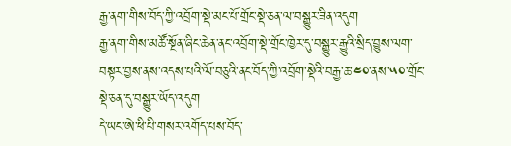རྒྱ་ནག་གིས་བོད་ཀྱི་འབྲོག་སྡེ་མང་པོ་གྲོང་སྡེ་ཅན་ལ་བསྒྱུར་ཟིན་འདུག
རྒྱ་ནག་གིས་མཚོ་སྔོན་ཞིང་ཆེན་ནང་འབྲོག་སྡེ་གྲོང་ཁྱེར་དུ་བསྒྱུར་རྒྱུའི་སྲིད་བྱུས་ལག་བསྟར་བྱས་ནས་འདས་པའི་ལོ་བཅུའི་ནང་བོད་ཀྱི་འབྲོག་སྡེའི་བརྒྱ་ཆ་༤༠་ནས་༥༠་གྲོང་སྡེ་ཅན་དུ་བསྒྱུར་ཡོད་འདུག
དེ་ཡང་ཨེ་ཕི་པི་གསར་འགོད་པས་བོད་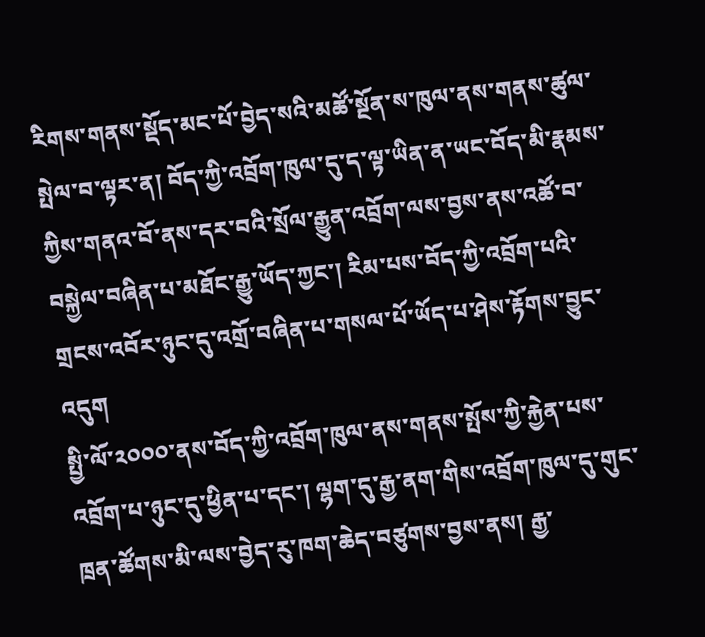རིགས་གནས་སྡོད་མང་པོ་བྱེད་སའི་མཚོ་སྔོན་ས་ཁུལ་ནས་གནས་ཚུལ་སྤེལ་བ་ལྟར་ན། བོད་ཀྱི་འབྲོག་ཁུལ་དུ་ད་ལྟ་ཡིན་ན་ཡང་བོད་མི་རྣམས་ཀྱིས་གནའ་བོ་ནས་དར་བའི་སྲོལ་རྒྱུན་འབྲོག་ལས་བྱས་ནས་འཚོ་བ་བསྐྱེལ་བཞིན་པ་མཐོང་རྒྱུ་ཡོད་ཀྱང་། རིམ་པས་བོད་ཀྱི་འབྲོག་པའི་གྲངས་འབོར་ཉུང་དུ་འགྲོ་བཞིན་པ་གསལ་པོ་ཡོད་པ་ཤེས་རྟོགས་བྱུང་འདུག
སྤྱི་ལོ་༢༠༠༠་ནས་བོད་ཀྱི་འབྲོག་ཁུལ་ནས་གནས་སྤོས་ཀྱི་རྐྱེན་པས་འབྲོག་པ་ཉུང་དུ་ཕྱིན་པ་དང་། ལྷག་དུ་རྒྱ་ནག་གིས་འབྲོག་ཁུལ་དུ་གུང་ཁྲན་ཚོགས་མི་ལས་བྱེད་རུ་ཁག་ཆེད་བཙུགས་བྱས་ནས། རྒྱ་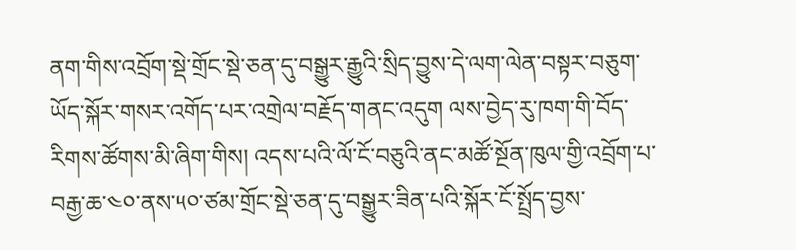ནག་གིས་འབྲོག་སྡེ་གྲོང་སྡེ་ཅན་དུ་བསྒྱུར་རྒྱུའི་སྲིད་བྱུས་དེ་ལག་ལེན་བསྟར་བཅུག་ཡོད་སྐོར་གསར་འགོད་པར་འགྲེལ་བརྗོད་གནང་འདུག ལས་བྱེད་རུ་ཁག་གི་བོད་རིགས་ཚོགས་མི་ཞིག་གིས། འདས་པའི་ལོ་ངོ་བཅུའི་ནང་མཚོ་སྔོན་ཁུལ་གྱི་འབྲོག་པ་བརྒྱ་ཆ་༤༠་ནས་༥༠་ཙམ་གྲོང་སྡེ་ཅན་དུ་བསྒྱུར་ཟིན་པའི་སྐོར་ངོ་སྤྲོད་བྱས་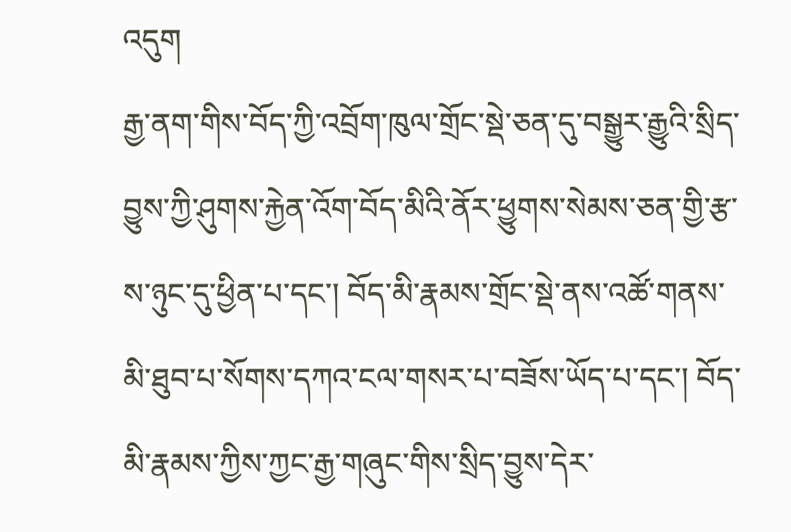འདུག
རྒྱ་ནག་གིས་བོད་ཀྱི་འབྲོག་ཁུལ་གྲོང་སྡེ་ཅན་དུ་བསྒྱུར་རྒྱུའི་སྲིད་བྱུས་ཀྱི་ཤུགས་རྐྱེན་འོག་བོད་མིའི་ནོར་ཕྱུགས་སེམས་ཅན་གྱི་རྩ་ས་ཉུང་དུ་ཕྱིན་པ་དང་། བོད་མི་རྣམས་གྲོང་སྡེ་ནས་འཚོ་གནས་མི་ཐུབ་པ་སོགས་དཀའ་ངལ་གསར་པ་བཟོས་ཡོད་པ་དང་། བོད་མི་རྣམས་ཀྱིས་ཀྱང་རྒྱ་གཞུང་གིས་སྲིད་བྱུས་དེར་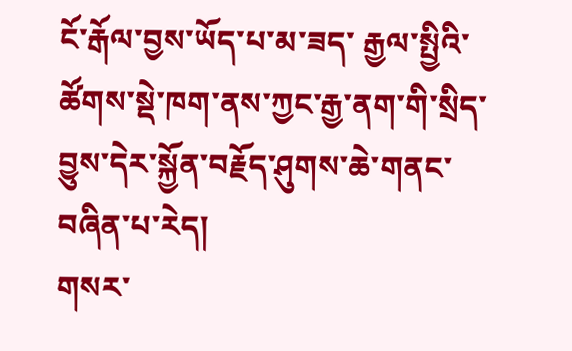ངོ་རྒོལ་བྱས་ཡོད་པ་མ་ཟད་ རྒྱལ་སྤྱིའི་ཚོགས་སྡེ་ཁག་ནས་ཀྱང་རྒྱ་ནག་གི་སྲིད་བྱུས་དེར་སྐྱོན་བརྗོད་ཤུགས་ཆེ་གནང་བཞིན་པ་རེད།
གསར་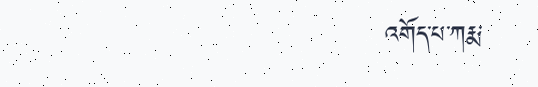འགོད་པ་ཀརྨ་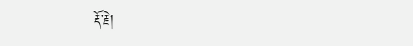རྡོ་རྗེ།